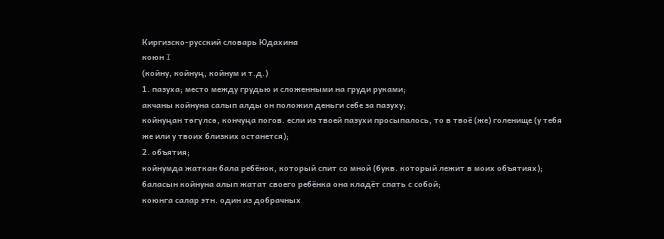Киргизско-русский словарь Юдахина
коюн I
(койну, койнуң, койнум и т.д.)
1. пазуха; место между грудью и сложенными на груди руками;
акчаны койнуна салып алды он положил деньги себе за пазуху;
койнуңан төгүлсө, кончуңа погов. если из твоей пазухи просыпалось, то в твоё (же) голенище (у тебя же или у твоих близких останется);
2. объятия;
койнумда жаткан бала ребёнок, который спит со мной (букв. который лежит в моих объятиях);
баласын койнуна алып жатат своего ребёнка она кладёт спать с собой;
коюнга салар этн. один из добрачных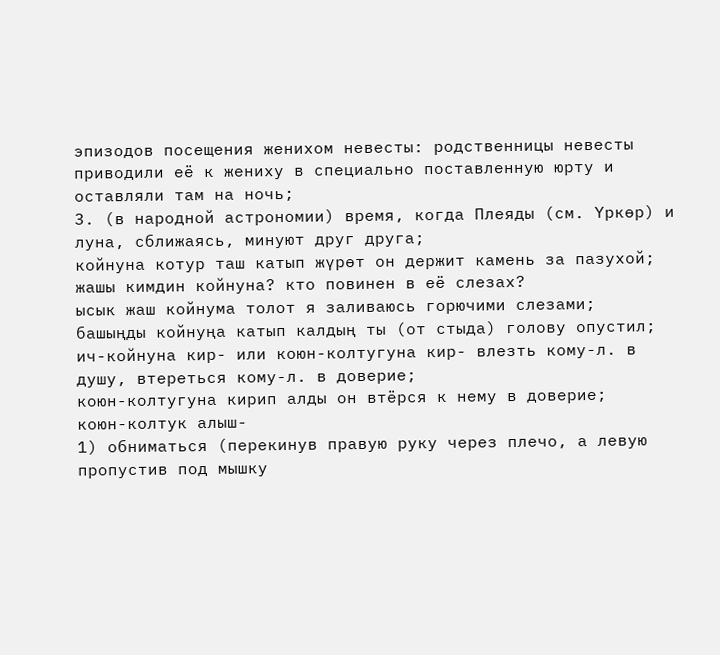эпизодов посещения женихом невесты: родственницы невесты приводили её к жениху в специально поставленную юрту и оставляли там на ночь;
3. (в народной астрономии) время, когда Плеяды (см. Yркөр) и луна, сближаясь, минуют друг друга;
койнуна котур таш катып жүрөт он держит камень за пазухой;
жашы кимдин койнуна? кто повинен в её слезах?
ысык жаш койнума толот я заливаюсь горючими слезами;
башыңды койнуңа катып калдың ты (от стыда) голову опустил;
ич-койнуна кир- или коюн-колтугуна кир- влезть кому-л. в душу, втереться кому-л. в доверие;
коюн-колтугуна кирип алды он втёрся к нему в доверие;
коюн-колтук алыш-
1) обниматься (перекинув правую руку через плечо, а левую пропустив под мышку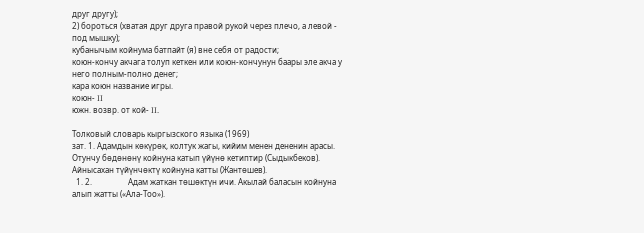друг другу);
2) бороться (хватая друг друга правой рукой через плечо, а левой - под мышку);
кубанычым койнума батпайт (я) вне себя от радости;
коюн-кончу акчага толуп кеткен или коюн-кончунун баары эле акча у него полным-полно денег;
кара коюн название игры.
коюн- II
южн. возвр. от кой- II.

Толковый словарь кыргызского языка (1969)
зат. 1. Адамдын көкүрөк, колтук жагы, кийим менен дененин арасы. Отунчу бөдөнөнү койнуна катып үйүнө кетиптир (Сыдыкбеков). Айнысахан түйүнчөктү койнуна катты (Жантөшев).
  1. 2.                  Адам жаткан төшөктүн ичи. Акылай баласын койнуна алып жатты («Ала-Тоо»).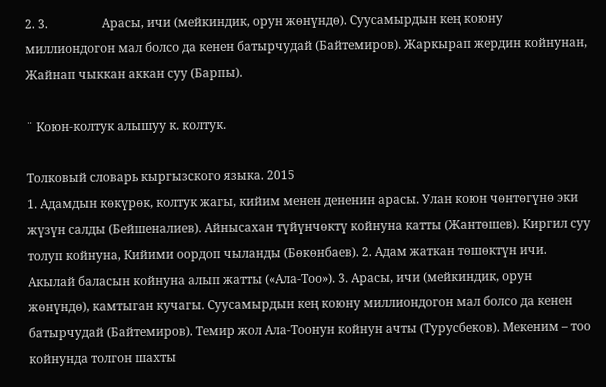2. 3.                  Арасы, ичи (мейкиндик, орун жөнүндө). Суусамырдын кең коюну миллиондогон мал болсо да кенен батырчудай (Байтемиров). Жаркырап жердин койнунан, Жайнап чыккан аккан суу (Барпы).

¨ Коюн-колтук алышуу к. колтук.

Толковый словарь кыргызского языка. 2015
1. Адамдын көкүрөк, колтук жагы, кийим менен дененин арасы. Улан коюн чөнтөгүнө эки жүзүн салды (Бейшеналиев). Айнысахан түйүнчөктү койнуна катты (Жантөшев). Киргил суу толуп койнуна, Кийими оордоп чыланды (Бөкөнбаев). 2. Адам жаткан төшөктүн ичи. Акылай баласын койнуна алып жатты («Ала-Тоо»). 3. Арасы, ичи (мейкиндик, орун жөнүндө), камтыган кучагы. Суусамырдын кең коюну миллиондогон мал болсо да кенен батырчудай (Байтемиров). Темир жол Ала-Тоонун койнун ачты (Турусбеков). Мекеним – тоо койнунда толгон шахты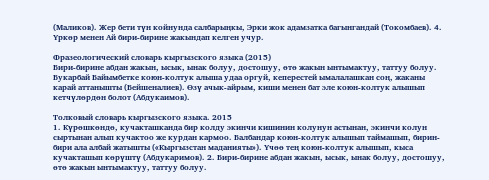(Маликов). Жер бети түн койнунда салбарыңкы, Эрки жок адамзатка багынгандай (Токомбаев). 4. Үркөр менен Ай бири-бирине жакындап келген учур.

Фразеологический словарь кыргызского языка (2015)
Бири-бирине абдан жакын, ысык, ынак болуу, достошуу, өтө жакын ынтымактуу, таттуу болуу. Букарбай Байымбетке коюн-колтук алыша удаа оргуй, кеперестей ымалалашкан соң, жаканы карай аттанышты (Бейшеналиев). Өзү ачык-айрым, киши менен бат эле коюн-колтук алышып кетчүлөрдөн болот (Абдукаимов).

Толковый словарь кыргызского языка. 2015
1. Күрөшкөндө, кучакташканда бир колду экинчи кишинин колунун астынан, экинчи колун сыртынан алып кучактоо же курдан кармоо. Балбандар коюн-колтук алышып таймашып, бирин-бири ала албай жатышты («Кыргызстан маданияты»). Үчөө тең коюн-колтук алышып, кыса кучакташып көрүштү (Абдукаримов). 2. Бири-бирине абдан жакын, ысык, ынак болуу, достошуу, өтө жакын ынтымактуу, таттуу болуу.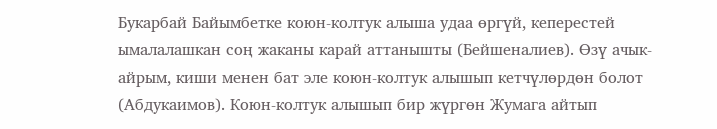Букарбай Байымбетке коюн-колтук алыша удаа өргүй, кеперестей ымалалашкан соң жаканы карай аттанышты (Бейшеналиев). Өзү ачык-айрым, киши менен бат эле коюн-колтук алышып кетчүлөрдөн болот (Абдукаимов). Коюн-колтук алышып бир жүргөн Жумага айтып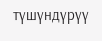түшүндүрүү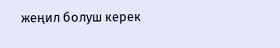жеңил болуш керек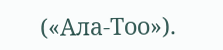(«Ала-Тоо»).